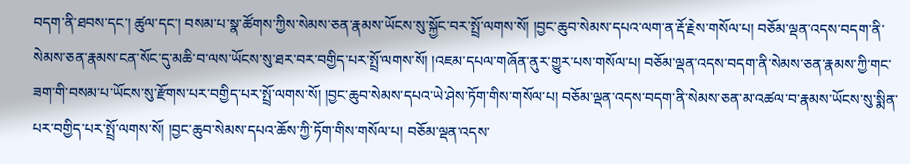བདག་ནི་ཐབས་དང་། ཚུལ་དང་། བསམ་པ་སྣ་ཚོགས་ཀྱིས་སེམས་ཅན་རྣམས་ཡོངས་སུ་སྐྱོང་བར་སྤྲོ་ལགས་སོ། །བྱང་ཆུབ་སེམས་དཔའ་ལག་ན་རྡོ་རྗེས་གསོལ་པ། བཅོམ་ལྡན་འདས་བདག་ནི་སེམས་ཅན་རྣམས་ངན་སོང་དུ་མཆི་བ་ལས་ཡོངས་སུ་ཐར་བར་བགྱིད་པར་སྤྲོ་ལགས་སོ། །འཇམ་དཔལ་གཞོན་ནུར་གྱུར་པས་གསོལ་པ། བཅོམ་ལྡན་འདས་བདག་ནི་སེམས་ཅན་རྣམས་ཀྱི་གང་ཟག་གི་བསམ་པ་ཡོངས་སུ་རྫོགས་པར་བགྱིད་པར་སྤྲོ་ལགས་སོ། །བྱང་ཆུབ་སེམས་དཔའ་ཡེ་ཤེས་ཏོག་གིས་གསོལ་པ། བཅོམ་ལྡན་འདས་བདག་ནི་སེམས་ཅན་མ་འཚལ་བ་རྣམས་ཡོངས་སུ་སྨིན་པར་བགྱིད་པར་སྤྲོ་ལགས་སོ། །བྱང་ཆུབ་སེམས་དཔའ་ཆོས་ཀྱི་ཏོག་གིས་གསོལ་པ། བཅོམ་ལྡན་འདས་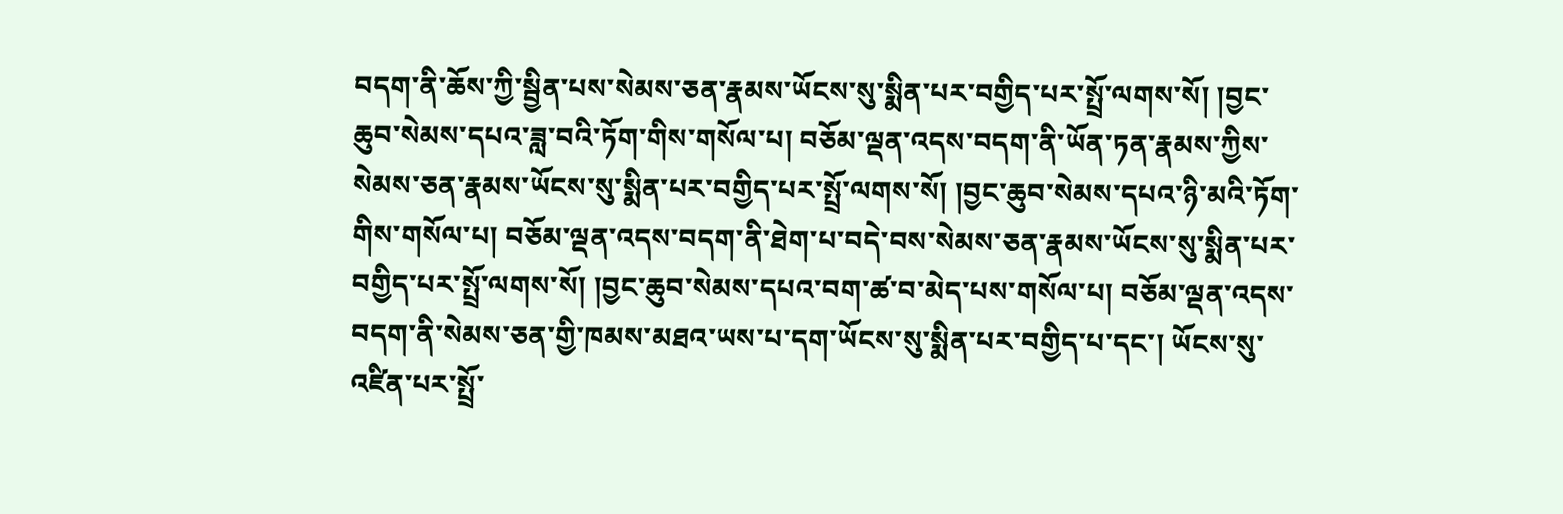བདག་ནི་ཆོས་ཀྱི་སྦྱིན་པས་སེམས་ཅན་རྣམས་ཡོངས་སུ་སྨིན་པར་བགྱིད་པར་སྤྲོ་ལགས་སོ། །བྱང་ཆུབ་སེམས་དཔའ་ཟླ་བའི་ཏོག་གིས་གསོལ་པ། བཅོམ་ལྡན་འདས་བདག་ནི་ཡོན་ཏན་རྣམས་ཀྱིས་སེམས་ཅན་རྣམས་ཡོངས་སུ་སྨིན་པར་བགྱིད་པར་སྤྲོ་ལགས་སོ། །བྱང་ཆུབ་སེམས་དཔའ་ཉི་མའི་ཏོག་གིས་གསོལ་པ། བཅོམ་ལྡན་འདས་བདག་ནི་ཐེག་པ་བདེ་བས་སེམས་ཅན་རྣམས་ཡོངས་སུ་སྨིན་པར་བགྱིད་པར་སྤྲོ་ལགས་སོ། །བྱང་ཆུབ་སེམས་དཔའ་བག་ཚ་བ་མེད་པས་གསོལ་པ། བཅོམ་ལྡན་འདས་བདག་ནི་སེམས་ཅན་གྱི་ཁམས་མཐའ་ཡས་པ་དག་ཡོངས་སུ་སྨིན་པར་བགྱིད་པ་དང་། ཡོངས་སུ་འཛིན་པར་སྤྲོ་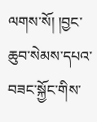ལགས་སོ། །བྱང་ཆུབ་སེམས་དཔའ་བཟང་སྐྱོང་གིས་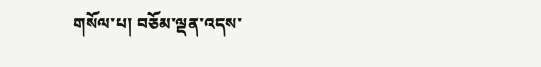གསོལ་པ། བཅོམ་ལྡན་འདས་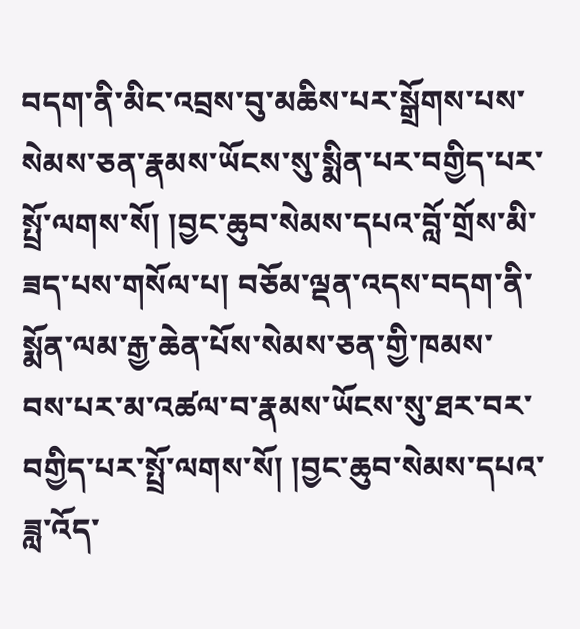བདག་ནི་མིང་འབྲས་བུ་མཆིས་པར་སྒྲོགས་པས་སེམས་ཅན་རྣམས་ཡོངས་སུ་སྨིན་པར་བགྱིད་པར་སྤྲོ་ལགས་སོ། །བྱང་ཆུབ་སེམས་དཔའ་བློ་གྲོས་མི་ཟད་པས་གསོལ་པ། བཅོམ་ལྡན་འདས་བདག་ནི་སྨོན་ལམ་རྒྱ་ཆེན་པོས་སེམས་ཅན་གྱི་ཁམས་བས་པར་མ་འཚལ་བ་རྣམས་ཡོངས་སུ་ཐར་བར་བགྱིད་པར་སྤྲོ་ལགས་སོ། །བྱང་ཆུབ་སེམས་དཔའ་ཟླ་འོད་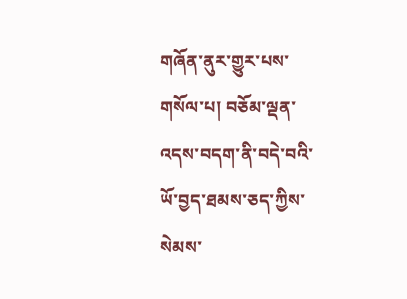གཞོན་ནུར་གྱུར་པས་གསོལ་པ། བཅོམ་ལྡན་འདས་བདག་ནི་བདེ་བའི་ཡོ་བྱད་ཐམས་ཅད་ཀྱིས་སེམས་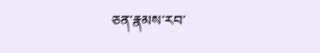ཅན་རྣམས་རབ་